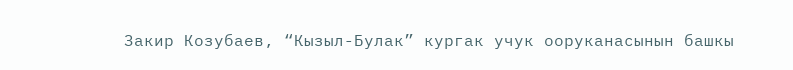Закир Козубаев, “Кызыл-Булак” кургак учук ооруканасынын башкы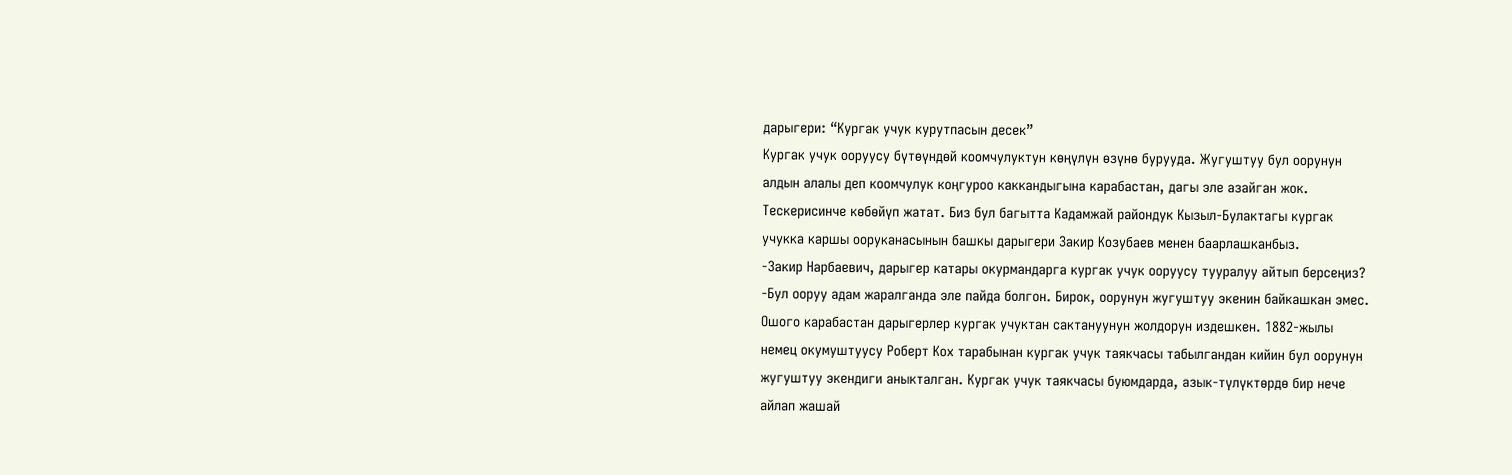дарыгери: “Кургак учук курутпасын десек”
Кургак учук ооруусу бүтөүндөй коомчулуктун көңүлүн өзүнө бурууда. Жугуштуу бул оорунун алдын алалы деп коомчулук коңгуроо каккандыгына карабастан, дагы эле азайган жок. Тескерисинче көбөйүп жатат. Биз бул багытта Кадамжай райондук Кызыл-Булактагы кургак учукка каршы ооруканасынын башкы дарыгери Закир Козубаев менен баарлашканбыз.
-Закир Нарбаевич, дарыгер катары окурмандарга кургак учук ооруусу тууралуу айтып берсеңиз?
-Бул ооруу адам жаралганда эле пайда болгон. Бирок, оорунун жугуштуу экенин байкашкан эмес. Ошого карабастан дарыгерлер кургак учуктан сактануунун жолдорун издешкен. 1882-жылы немец окумуштуусу Роберт Кох тарабынан кургак учук таякчасы табылгандан кийин бул оорунун жугуштуу экендиги аныкталган. Кургак учук таякчасы буюмдарда, азык-түлүктөрдө бир нече айлап жашай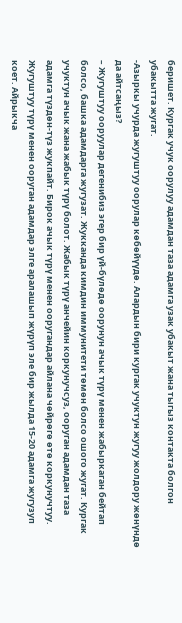беришет. Кургак учук оорулуу адамдан таза адамга узак убакыт жана тыгыз контакта болгон убакытта жугат.
-Азыркы учурда жугуштуу оорулар көбөйүүдө. Алардын бири кургак учуктун жугуу жолдору жөнүндө да айтсаңыз?
– Жугуштуу ооруулар дегенибиз эгер бир үй-бүлөдө оорунун ачык түрү менен жабыркаган бейтап болсо, башка адамдарга жугузат. Жукканда кимдин иммунитети төмөн болсо ошого жугат. Кургак учуктун ачык жана жабык түрү болот. Жабык түрү анчейин коркунучсуз, ооруган адамдан таза адамга түздөн-түз жукпайт. Бирок ачык түрү менен ооругандар айлана чөйрөгө өтө коркунучтуу. Жугуштуу түрү менен ооруган адамдар элге аралашып жүрүп эле бир жылда 15-20 адамга жугузуп коет. Айрыкча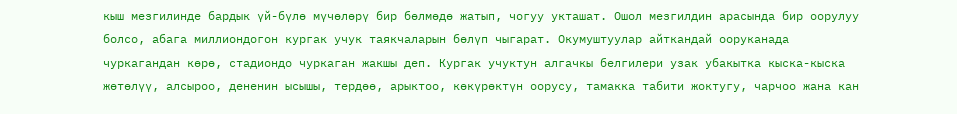кыш мезгилинде бардык үй-бүлө мүчөлөрү бир бөлмөдө жатып, чогуу укташат. Ошол мезгилдин арасында бир оорулуу болсо, абага миллиондогон кургак учук таякчаларын бөлүп чыгарат. Окумуштуулар айткандай ооруканада чуркагандан көрө, стадиондо чуркаган жакшы деп. Кургак учуктун алгачкы белгилери узак убакытка кыска-кыска жөтөлүү, алсыроо, дененин ысышы, тердөө, арыктоо, көкүрөктүн оорусу, тамакка табити жоктугу, чарчоо жана кан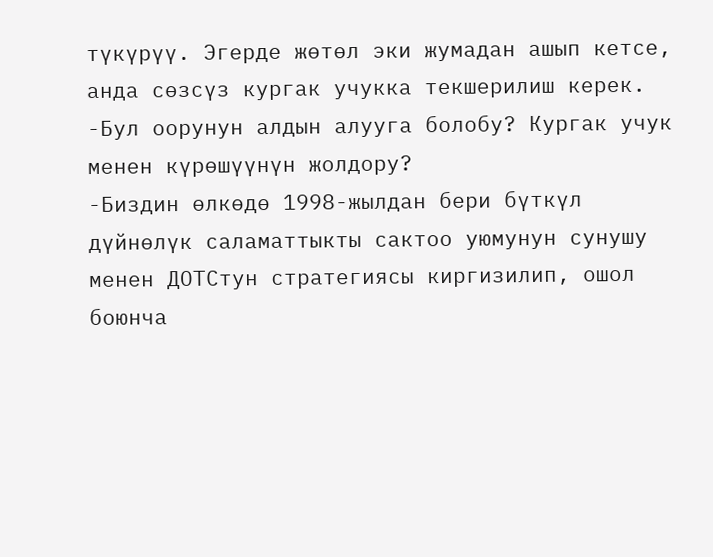түкүрүү. Эгерде жөтөл эки жумадан ашып кетсе, анда сөзсүз кургак учукка текшерилиш керек.
-Бул оорунун алдын алууга болобу? Кургак учук менен күрөшүүнүн жолдору?
-Биздин өлкөдө 1998-жылдан бери бүткүл дүйнөлүк саламаттыкты сактоо уюмунун сунушу менен ДОТСтун стратегиясы киргизилип, ошол боюнча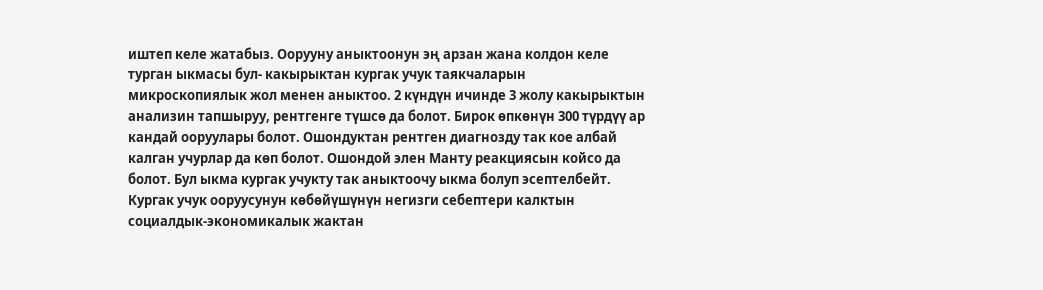иштеп келе жатабыз. Оорууну аныктоонун эң арзан жана колдон келе турган ыкмасы бул- какырыктан кургак учук таякчаларын микроскопиялык жол менен аныктоо. 2 күндүн ичинде 3 жолу какырыктын анализин тапшыруу, рентгенге түшсө да болот. Бирок өпкөнүн 300 түрдүү ар кандай ооруулары болот. Ошондуктан рентген диагнозду так кое албай калган учурлар да көп болот. Ошондой элен Манту реакциясын койсо да болот. Бул ыкма кургак учукту так аныктоочу ыкма болуп эсептелбейт. Кургак учук ооруусунун көбөйүшүнүн негизги себептери калктын социалдык-экономикалык жактан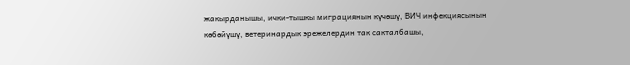жакырданышы, ички-тышкы миграциянын күчөшү, ВИЧ инфекциясынын көбөйүшү, ветеринардык эрежелердин так сакталбашы,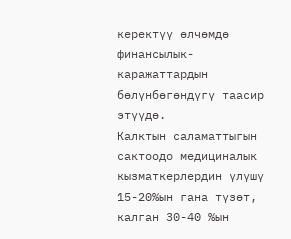керектүү өлчөмдө финансылык-каражаттардын бөлүнбөгөндүгү таасир этүүдө.
Калктын саламаттыгын сактоодо медициналык кызматкерлердин үлүшү 15-20%ын гана түзөт, калган 30-40 %ын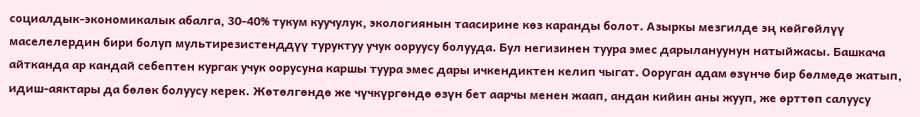социалдык-экономикалык абалга, 30-40% тукум куучулук, экологиянын таасирине көз каранды болот. Азыркы мезгилде эң көйгөйлүү маселелердин бири болуп мультирезистенддүү туруктуу учук ооруусу болууда. Бул негизинен туура эмес дарылануунун натыйжасы. Башкача айтканда ар кандай себептен кургак учук оорусуна каршы туура эмес дары ичкендиктен келип чыгат. Ооруган адам өзүнчө бир бөлмөдө жатып, идиш-аяктары да бөлөк болуусу керек. Жөтөлгөндө же чүчкүргөндө өзүн бет аарчы менен жаап, андан кийин аны жууп, же өрттөп салуусу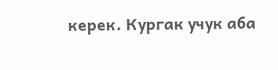керек. Кургак учук аба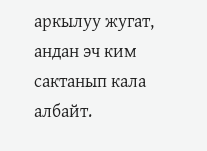аркылуу жугат, андан эч ким сактанып кала албайт.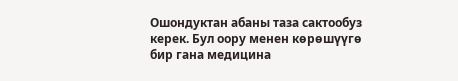Ошондуктан абаны таза сактообуз керек. Бул оору менен көрөшүүгө бир гана медицина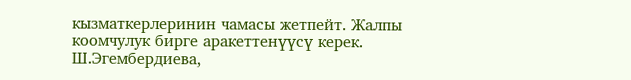кызматкерлеринин чамасы жетпейт. Жалпы коомчулук бирге аракеттенүүсү керек.
Ш.Эгембердиева,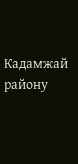Кадамжай району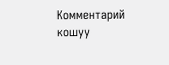Комментарий кошуу